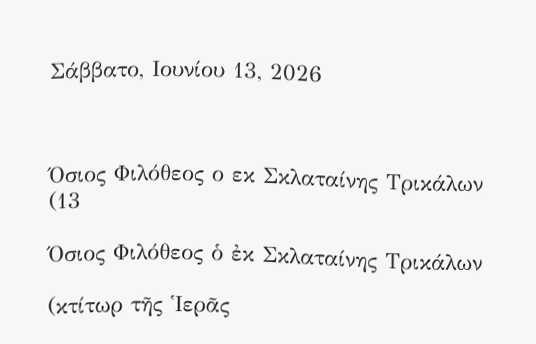Σάββατο, Ιουνίου 13, 2026



Όσιος Φιλόθεος ο εκ Σκλαταίνης Τρικάλων (13

Όσιος Φιλόθεος ὁ ἐκ Σκλαταίνης Τρικάλων

(κτίτωρ τῆς ῾Ιερᾶς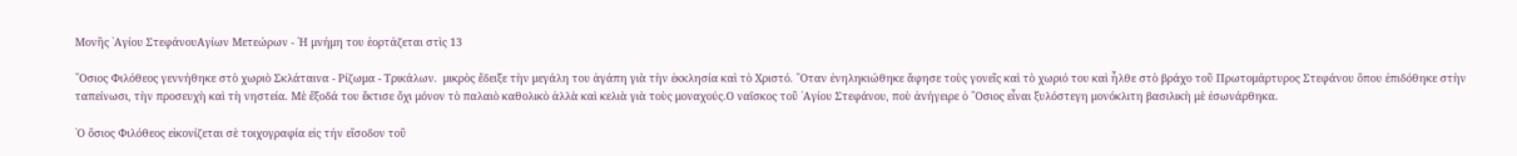Μονῆς ῾Αγίου ΣτεφάνουΑγίων Μετεώρων - ῾Η μνήμη του ἑορτάζεται στὶς 13

῞Οσιος Φιλόθεος γεννήθηκε στὸ χωριὸ Σκλάταινα - Ρίζωμα - Τρικάλων.  μικρὸς ἔδειξε τὴν μεγάλη του ἀγάπη γιὰ τὴν ἐκκλησία καὶ τὸ Χριστό. ῞Οταν ἐνηληκιώθηκε ἄφησε τοὺς γονεῖς καὶ τὸ χωριό του καὶ ἦλθε στὸ βράχο τοῦ Πρωτομάρτυρος Στεφάνου ὅπου ἐπιδόθηκε στὴν ταπείνωσι, τὴν προσευχὴ καὶ τὴ νηστεία. Μὲ ἔξοδά του ἔκτισε ὄχι μόνον τὸ παλαιὸ καθολικὸ ἀλλὰ καὶ κελιὰ γιὰ τοὺς μοναχούς.Ο ναΐσκος τοῦ ῾Αγίου Στεφάνου, ποὺ ἀνήγειρε ὁ ῞Οσιος εἶναι ξυλόστεγη μονόκλιτη βασιλικὴ μὲ ἐσωνάρθηκα.

῾Ο ὅσιος Φιλόθεος εἰκονίζεται σὲ τοιχογραφία εἰς τήν εἴσοδον τοῦ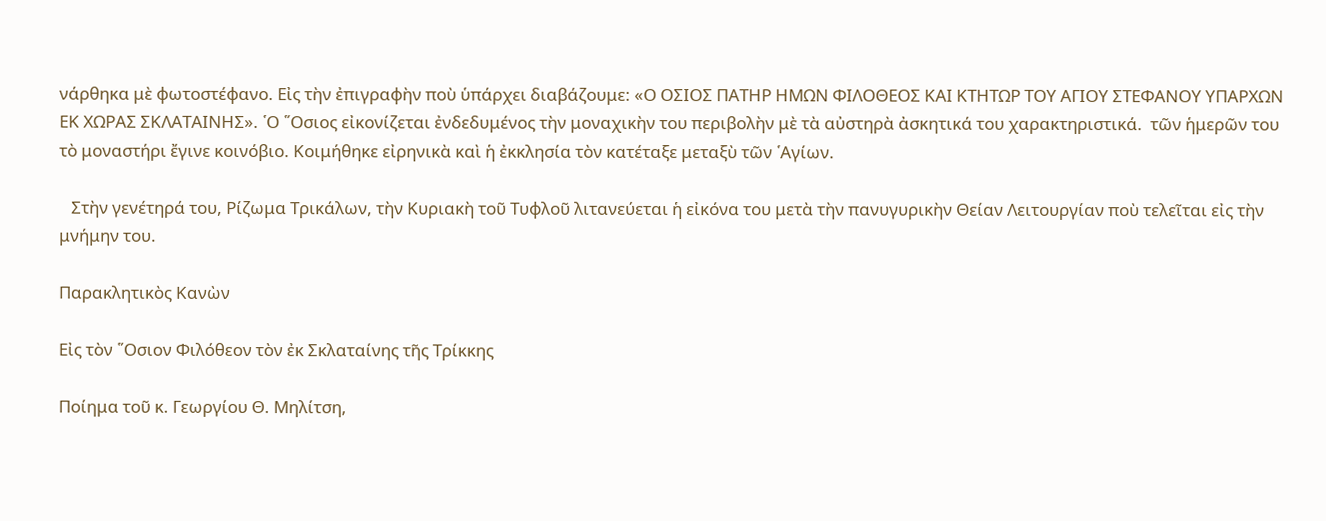νάρθηκα μὲ φωτοστέφανο. Εἰς τὴν ἐπιγραφὴν ποὺ ὑπάρχει διαβάζουμε: «Ο ΟΣΙΟΣ ΠΑΤΗΡ ΗΜΩΝ ΦΙΛΟΘΕΟΣ ΚΑΙ ΚΤΗΤΩΡ ΤΟΥ ΑΓΙΟΥ ΣΤΕΦΑΝΟΥ ΥΠΑΡΧΩΝ ΕΚ ΧΩΡΑΣ ΣΚΛΑΤΑΙΝΗΣ». ῾Ο ῞Οσιος εἰκονίζεται ἐνδεδυμένος τὴν μοναχικὴν του περιβολὴν μὲ τὰ αὐστηρὰ ἀσκητικά του χαρακτηριστικά.  τῶν ἡμερῶν του τὸ μοναστήρι ἔγινε κοινόβιο. Κοιμήθηκε εἰρηνικὰ καὶ ἡ ἐκκλησία τὸν κατέταξε μεταξὺ τῶν ῾Αγίων.

   Στὴν γενέτηρά του, Ρίζωμα Τρικάλων, τὴν Κυριακὴ τοῦ Τυφλοῦ λιτανεύεται ἡ εἰκόνα του μετὰ τὴν πανυγυρικὴν Θείαν Λειτουργίαν ποὺ τελεῖται εἰς τὴν μνήμην του.

Παρακλητικὸς Κανὼν

Εἰς τὸν ῞Οσιον Φιλόθεον τὸν ἐκ Σκλαταίνης τῆς Τρίκκης

Ποίημα τοῦ κ. Γεωργίου Θ. Μηλίτση,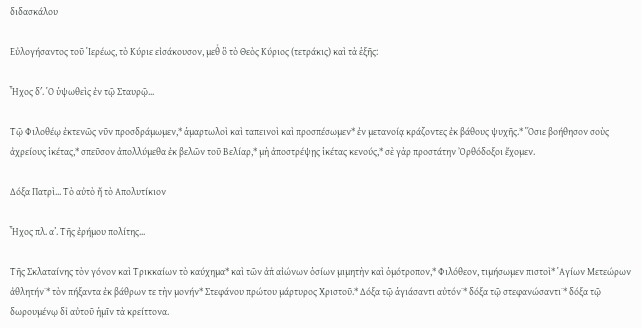διδασκάλου

Εὐλογήσαντος τοῦ ῾Ιερέως, τὸ Κύριε εἰσάκουσον, μεθ̉ ὃ τὸ Θεὸς Κύριος (τετράκις) καὶ τὰ ἑξῆς:

῏Ηχος δʹ. ῾Ο ὑψωθεὶς ἐν τῷ Σταυρῷ...

Τῷ Φιλοθέῳ ἐκτενῶς νῦν προσδράμωμεν,* ἁμαρτωλοὶ καὶ ταπεινοὶ καὶ προσπέσωμεν* ἐν μετανοίᾳ κράζοντες ἐκ βάθους ψυχῆς.* ῞Οσιε βοήθησον σοὺς ἀχρείους ἱκέτας,* σπεῦσον ἀπολλύμεθα ἐκ βελῶν τοῦ Βελίαρ,* μὴ ἀποστρέψῃς ἱκέτας κενούς,* σὲ γὰρ προστάτην Ὀρθόδοξοι ἔχομεν.

Δόξα Πατρὶ... Τὸ αὐτὸ ἤ τὸ Απολυτίκιον

῏Ηχος πλ. α’. Τῆς ἐρήμου πολίτης...

Τῆς Σκλαταίνης τὸν γόνον καὶ Τρικκαίων τὸ καύχημα* καὶ τῶν ἀπ̉ αἰώνων ὁσίων μιμητὴν καὶ ὁμότροπον,* Φιλόθεον, τιμήσωμεν πιστοὶ* ῾Αγίων Μετεώρων ἀθλητήν˙* τὸν πήξαντα ἐκ βάθρων τε τὴν μονήν* Στεφάνου πρώτου μάρτυρος Χριστοῦ.* Δόξα τῷ ἁγιάσαντι αὐτόν˙* δόξα τῷ στεφανώσαντι˙* δόξα τῷ δωρουμένῳ δι̉ αὐτοῦ ἡμῖν τὰ κρείττονα.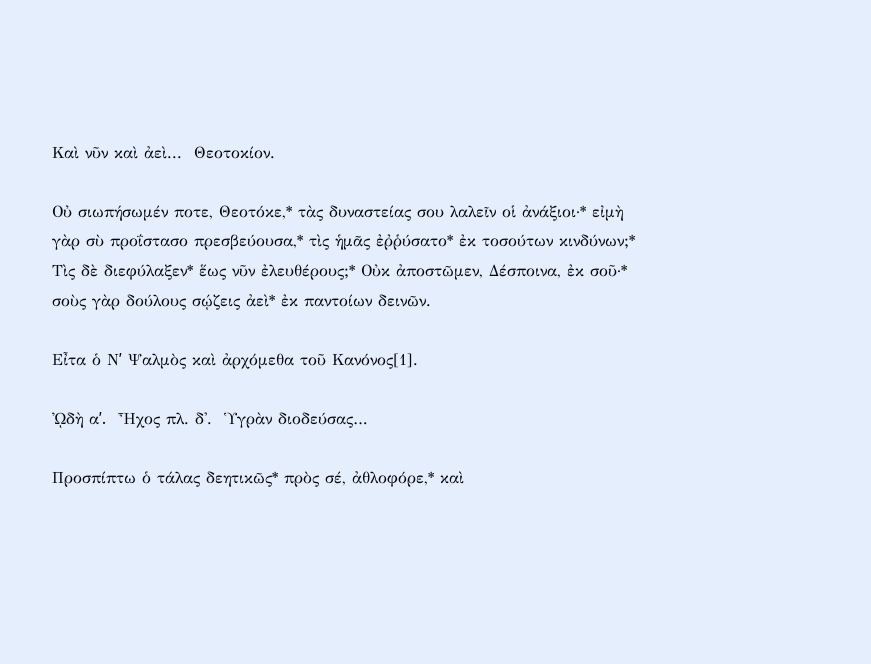Καὶ νῦν καὶ ἀεὶ...  Θεοτοκίον.

Οὐ σιωπήσωμέν ποτε, Θεοτόκε,* τὰς δυναστείας σου λαλεῖν οἱ ἀνάξιοι·* εἰμὴ γὰρ σὺ προΐστασο πρεσβεύουσα,* τὶς ἡμᾶς ἐῤῥύσατο* ἐκ τοσούτων κινδύνων;* Τὶς δὲ διεφύλαξεν* ἕως νῦν ἐλευθέρους;* Οὐκ ἀποστῶμεν, Δέσποινα, ἐκ σοῦ·* σοὺς γὰρ δούλους σῴζεις ἀεὶ* ἐκ παντοίων δεινῶν.

Εἶτα ὁ Νʹ Ψαλμὸς καὶ ἀρχόμεθα τοῦ Κανόνος[1].

ᾨδὴ αʹ.  Ἦχος πλ. δ'.  Ὑγρὰν διοδεύσας…

Προσπίπτω ὁ τάλας δεητικῶς* πρὸς σέ, ἀθλοφόρε,* καὶ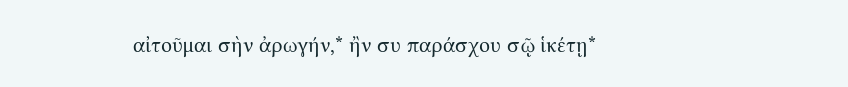αἰτοῦμαι σὴν ἀρωγήν,* ἢν συ παράσχου σῷ ἱκέτῃ*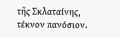τῆς Σκλαταίνης, τέκνον πανόσιον.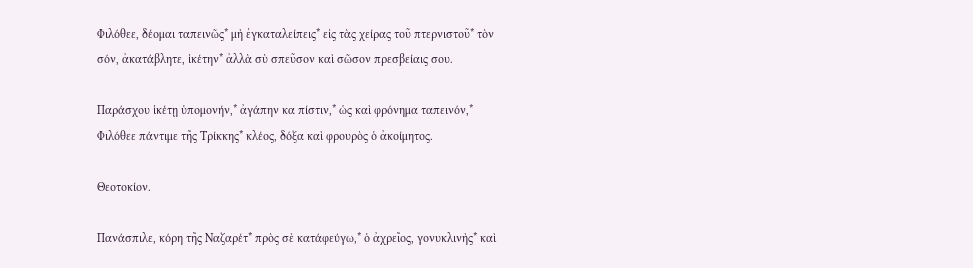Φιλόθεε, δέομαι ταπεινῶς* μὴ ἐγκαταλείπεις* εἰς τὰς χείρας τοῦ πτερνιστοῦ* τὸν σόν, ἀκατάβλητε, ἱκέτην* ἀλλὰ σὺ σπεῦσον καὶ σῶσον πρεσβείαις σου.

Παράσχου ἱκέτῃ ὑπομονήν,* ἀγάπην κα πίστιν,* ὡς καὶ φρόνημα ταπεινόν,* Φιλόθεε πάντιμε τῆς Τρίκκης* κλέος, δόξα καὶ φρουρὸς ὁ ἀκοίμητος.

Θεοτοκίον.

Πανάσπιλε, κόρη τῆς Ναζαρέτ* πρὸς σὲ κατάφεύγω,* ὁ ἀχρεῖος, γονυκλινὴς* καὶ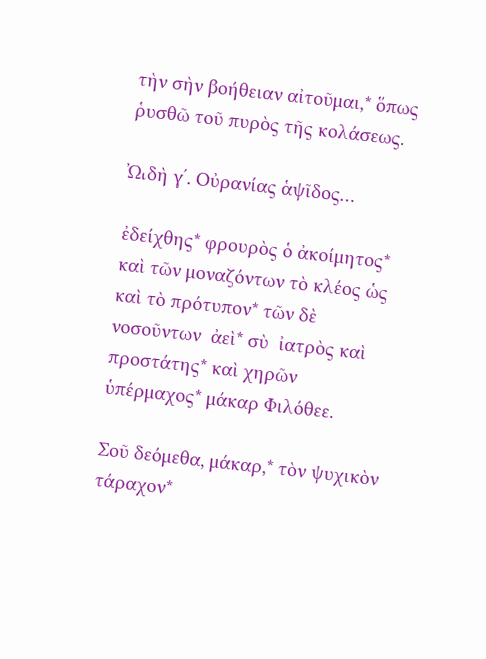τὴν σὴν βοήθειαν αἰτοῦμαι,* ὅπως ῥυσθῶ τοῦ πυρὸς τῆς κολάσεως.

ᾨδὴ γʹ. Οὐρανίας ἁψῖδος…

ἐδείχθης* φρουρὸς ὁ ἀκοίμητος* καὶ τῶν μοναζόντων τὸ κλέος ὡς καὶ τὸ πρότυπον* τῶν δὲ νοσοῦντων  ἀεὶ* σὺ  ἰατρὸς καὶ προστάτης* καὶ χηρῶν ὑπέρμαχος* μάκαρ Φιλόθεε.

Σοῦ δεόμεθα, μάκαρ,* τὸν ψυχικὸν τάραχον*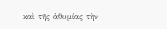καὶ τῆς ἀθυμίας τὴν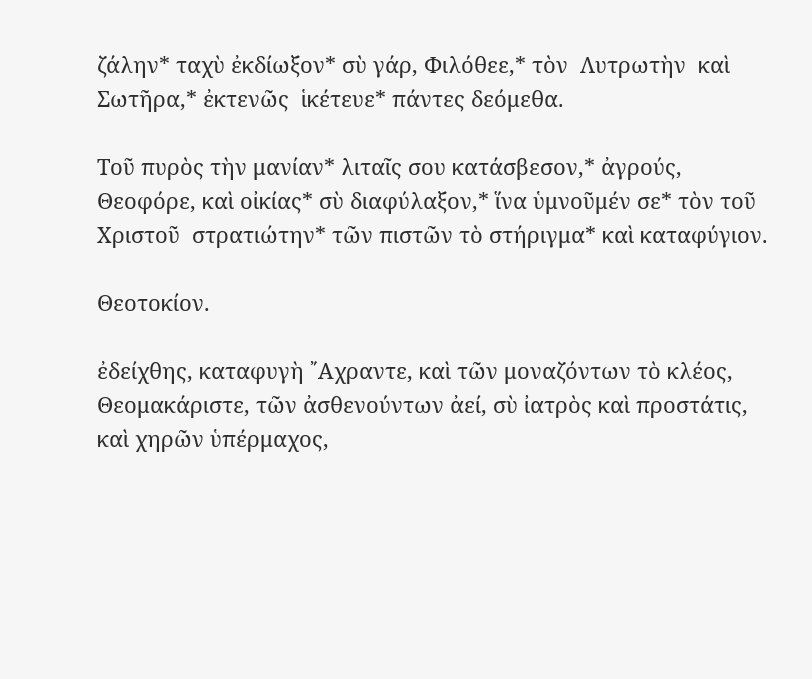ζάλην* ταχὺ ἐκδίωξον* σὺ γάρ, Φιλόθεε,* τὸν  Λυτρωτὴν  καὶ  Σωτῆρα,* ἐκτενῶς  ἱκέτευε* πάντες δεόμεθα.

Τοῦ πυρὸς τὴν μανίαν* λιταῖς σου κατάσβεσον,* ἀγρούς, Θεοφόρε, καὶ οἰκίας* σὺ διαφύλαξον,* ἵνα ὑμνοῦμέν σε* τὸν τοῦ Χριστοῦ  στρατιώτην* τῶν πιστῶν τὸ στήριγμα* καὶ καταφύγιον.

Θεοτοκίον.

ἐδείχθης, καταφυγὴ ῎Αχραντε, καὶ τῶν μοναζόντων τὸ κλέος, Θεομακάριστε, τῶν ἀσθενούντων ἀεί, σὺ ἰατρὸς καὶ προστάτις, καὶ χηρῶν ὑπέρμαχος,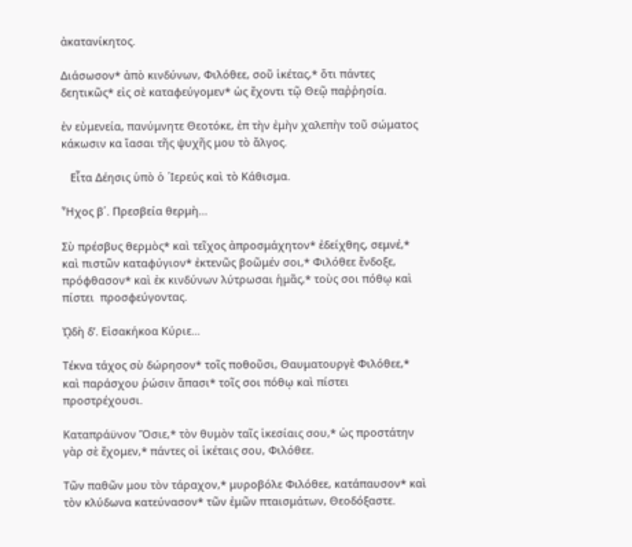ἀκατανίκητος.

Διάσωσον* ἀπὸ κινδύνων, Φιλόθεε, σοῦ ἱκέτας,* ὅτι πάντες δεητικῶς* εἰς σὲ καταφεύγομεν* ὡς ἔχοντι τῷ Θεῷ παῤῥησία.

ἐν εὐμενεία, πανύμνητε Θεοτόκε, ἐπ τὴν ἐμὴν χαλεπὴν τοῦ σώματος κάκωσιν κα ἴασαι τῆς ψυχῆς μου τὸ ἄλγος.

   Εἶτα Δέησις ὑπὸ ὁ ῾Ιερεύς καὶ τὸ Κάθισμα.

Ἦχος β΄. Πρεσβεία θερμὴ...

Σὺ πρέσβυς θερμὸς* καὶ τεῖχος ἀπροσμάχητον* ἐδείχθης, σεμνέ,* καὶ πιστῶν καταφύγιον* ἐκτενῶς βοῶμέν σοι,* Φιλόθεε ἔνδοξε, πρόφθασον* καὶ ἐκ κινδύνων λύτρωσαι ἡμᾶς,* τοὺς σοι πόθῳ καὶ  πίστει  προσφεύγοντας.

ᾨδὴ δʹ. Εἰσακήκοα Κύριε…

Τέκνα τάχος σὺ δώρησον* τοῖς ποθοῦσι, Θαυματουργὲ Φιλόθεε,* καὶ παράσχου ῥώσιν ἅπασι* τοῖς σοι πόθῳ καὶ πίστει προστρέχουσι.

Καταπράϋνον Ὅσιε,* τὸν θυμὸν ταῖς ἱκεσίαις σου,* ὡς προστάτην γὰρ σὲ ἔχομεν,* πάντες οἱ ἱκέταις σου, Φιλόθεε.

Τῶν παθῶν μου τὸν τάραχον,* μυροβόλε Φιλόθεε, κατάπαυσον* καὶ τὸν κλύδωνα κατεύνασον* τῶν ἐμῶν πταισμάτων, Θεοδόξαστε.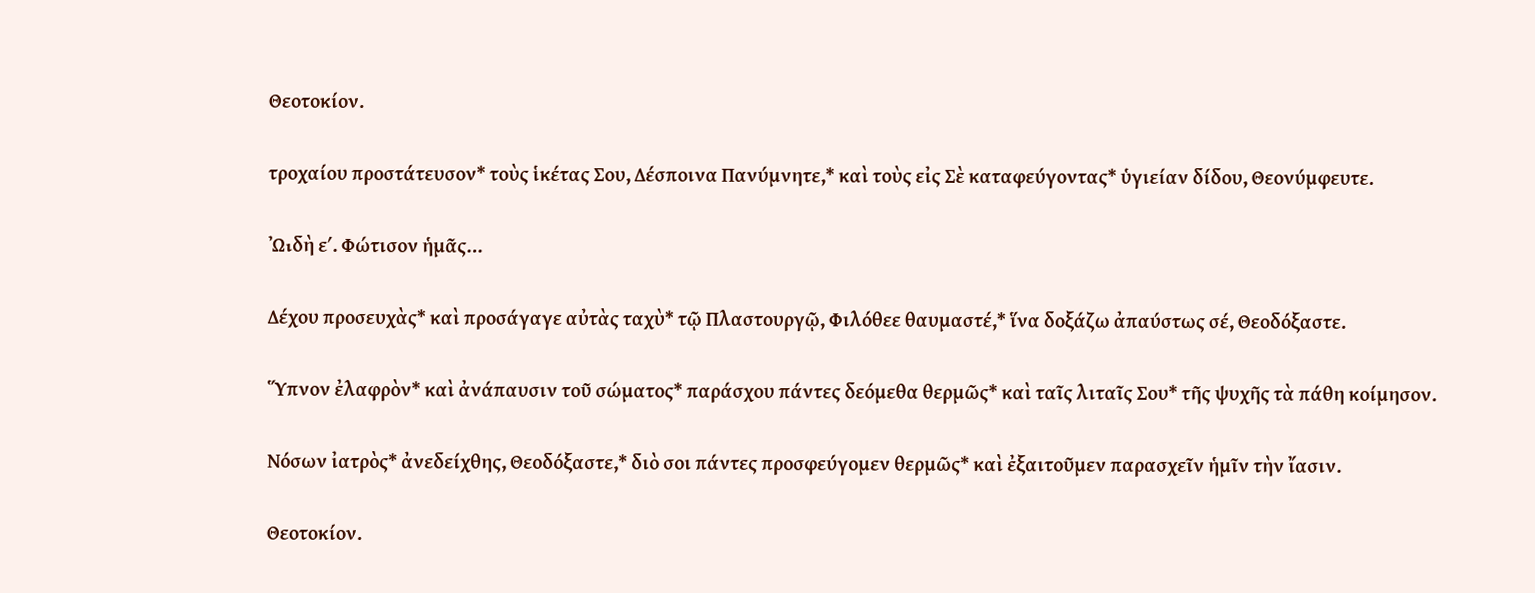Θεοτοκίον.

τροχαίου προστάτευσον* τοὺς ἱκέτας Σου, Δέσποινα Πανύμνητε,* καὶ τοὺς εἰς Σὲ καταφεύγοντας* ὑγιείαν δίδου, Θεονύμφευτε.

ᾨδὴ εʹ. Φώτισον ἡμᾶς…

Δέχου προσευχὰς* καὶ προσάγαγε αὐτὰς ταχὺ* τῷ Πλαστουργῷ, Φιλόθεε θαυμαστέ,* ἵνα δοξάζω ἀπαύστως σέ, Θεοδόξαστε.

῞Υπνον ἐλαφρὸν* καὶ ἀνάπαυσιν τοῦ σώματος* παράσχου πάντες δεόμεθα θερμῶς* καὶ ταῖς λιταῖς Σου* τῆς ψυχῆς τὰ πάθη κοίμησον.

Νόσων ἰατρὸς* ἀνεδείχθης, Θεοδόξαστε,* διὸ σοι πάντες προσφεύγομεν θερμῶς* καὶ ἐξαιτοῦμεν παρασχεῖν ἡμῖν τὴν ἴασιν.

Θεοτοκίον.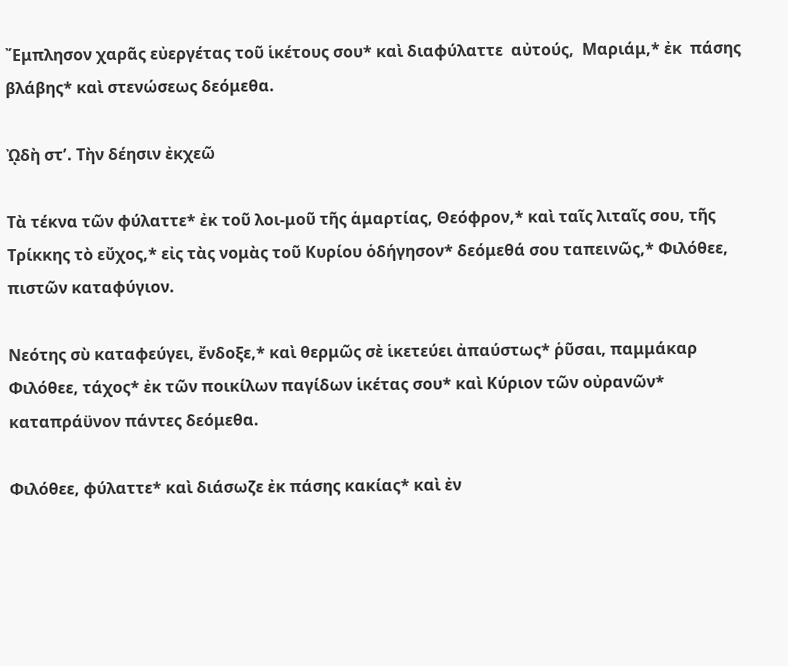῎Εμπλησον χαρᾶς εὐεργέτας τοῦ ἱκέτους σου* καὶ διαφύλαττε  αὐτούς,  Μαριάμ,* ἐκ  πάσης  βλάβης* καὶ στενώσεως δεόμεθα.

ᾨδὴ στʹ. Τὴν δέησιν ἐκχεῶ

Τὰ τέκνα τῶν φύλαττε* ἐκ τοῦ λοι-μοῦ τῆς ἁμαρτίας, Θεόφρον,* καὶ ταῖς λιταῖς σου, τῆς Τρίκκης τὸ εὔχος,* εἰς τὰς νομὰς τοῦ Κυρίου ὁδήγησον* δεόμεθά σου ταπεινῶς,* Φιλόθεε, πιστῶν καταφύγιον.

Νεότης σὺ καταφεύγει, ἔνδοξε,* καὶ θερμῶς σὲ ἱκετεύει ἀπαύστως* ῥῦσαι, παμμάκαρ Φιλόθεε, τάχος* ἐκ τῶν ποικίλων παγίδων ἱκέτας σου* καὶ Κύριον τῶν οὐρανῶν* καταπράϋνον πάντες δεόμεθα.

Φιλόθεε, φύλαττε* καὶ διάσωζε ἐκ πάσης κακίας* καὶ ἐν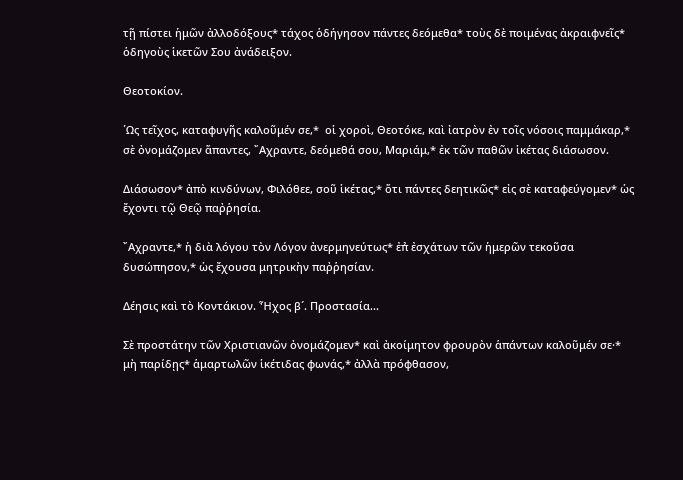τῇ πίστει ἡμῶν ἀλλοδόξους* τάχος ὁδήγησον πάντες δεόμεθα* τοὺς δὲ ποιμένας ἀκραιφνεῖς* ὁδηγοὺς ἱκετῶν Σου ἀνάδειξον.

Θεοτοκίον.

῾Ως τεῖχος, καταφυγῆς καλοῦμέν σε,*  οἱ χοροὶ, Θεοτόκε, καὶ ἰατρὸν ἐν τοῖς νόσοις παμμάκαρ,* σὲ ὀνομάζομεν ἅπαντες, ῎Αχραντε, δεόμεθά σου, Μαριάμ,* ἐκ τῶν παθῶν ἱκέτας διάσωσον.

Διάσωσον* ἀπὸ κινδύνων, Φιλόθεε, σοῦ ἱκέτας,* ὅτι πάντες δεητικῶς* εἰς σὲ καταφεύγομεν* ὡς ἔχοντι τῷ Θεῷ παῤῥησία.

῎Αχραντε,* ἡ διὰ λόγου τὸν Λόγον ἀνερμηνεύτως* ἐπ̉ ἐσχάτων τῶν ἡμερῶν τεκοῦσα δυσώπησον,* ὡς ἔχουσα μητρικὴν παῤῥησίαν.

Δέησις καὶ τὸ Κοντάκιον. Ἦχος β´. Προστασία...

Σὲ προστάτην τῶν Χριστιανῶν ὀνομάζομεν* καὶ ἀκοίμητον φρουρὸν ἁπάντων καλοῦμέν σε·* μὴ παρίδῃς* ἁμαρτωλῶν ἱκέτιδας φωνάς,* ἀλλὰ πρόφθασον,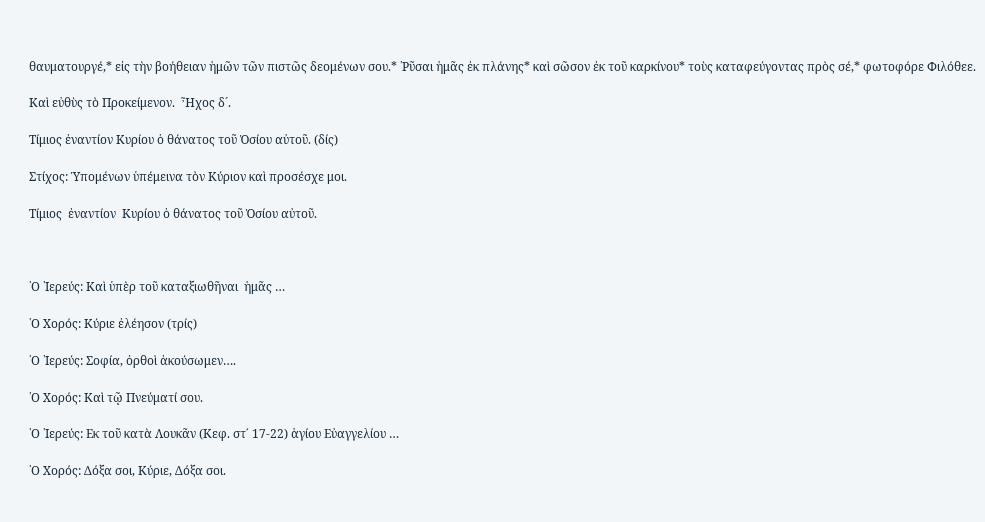θαυματουργέ,* εἰς τὴν βοήθειαν ἡμῶν τῶν πιστῶς δεομένων σου.* ῾Ρῦσαι ἡμᾶς ἐκ πλάνης* καὶ σῶσον ἐκ τοῦ καρκίνου* τοὺς καταφεύγοντας πρὸς σέ,* φωτοφόρε Φιλόθεε.

Καὶ εὐθὺς τὸ Προκείμενον.  Ἦχος δ´.

Τίμιος ἐναντίον Κυρίου ὁ θάνατος τοῦ Ὁσίου αὐτοῦ. (δίς)

Στίχος: Ὑπομένων ὑπέμεινα τὸν Κύριον καὶ προσέσχε μοι.

Τίμιος  ἐναντίον  Κυρίου ὁ θάνατος τοῦ Ὁσίου αὐτοῦ.



῾Ο ῾Ιερεύς: Καὶ ὑπὲρ τοῦ καταξιωθῆναι  ἡμᾶς …

῾Ο Χορός: Κύριε ἐλέησον (τρίς)

῾Ο ῾Ιερεύς: Σοφία, ὀρθοὶ ἀκούσωμεν….

῾Ο Χορός: Καὶ τῷ Πνεύματί σου.

῾Ο ῾Ιερεύς: Εκ τοῦ κατὰ Λουκᾶν (Κεφ. στ΄ 17-22) ἁγίου Εὐαγγελίου …

῾Ο Χορός: Δόξα σοι, Κύριε, Δόξα σοι.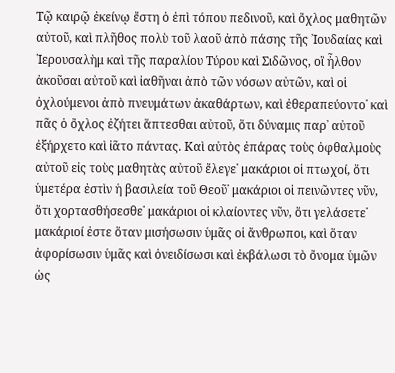Τῷ καιρῷ ἐκείνῳ ἔστη ὁ ἐπὶ τόπου πεδινοῦ, καὶ ὄχλος μαθητῶν αὐτοῦ, καὶ πλῆθος πολὺ τοῦ λαοῦ ἀπὸ πάσης τῆς ᾿Ιουδαίας καὶ ῾Ιερουσαλὴμ καὶ τῆς παραλίου Τύρου καὶ Σιδῶνος, οἳ ἦλθον ἀκοῦσαι αὐτοῦ καὶ ἰαθῆναι ἀπὸ τῶν νόσων αὐτῶν, καὶ οἱ ὀχλούμενοι ἀπὸ πνευμάτων ἀκαθάρτων, καὶ ἐθεραπεύοντο˙ καὶ πᾶς ὁ ὄχλος ἐζήτει ἅπτεσθαι αὐτοῦ, ὅτι δύναμις παρ᾿ αὐτοῦ ἐξήρχετο καὶ ἰᾶτο πάντας. Καὶ αὐτὸς ἐπάρας τοὺς ὀφθαλμοὺς αὐτοῦ εἰς τοὺς μαθητὰς αὐτοῦ ἔλεγε˙ μακάριοι οἱ πτωχοί, ὅτι ὑμετέρα ἐστὶν ἡ βασιλεία τοῦ Θεοῦ˙ μακάριοι οἱ πεινῶντες νῦν, ὅτι χορτασθήσεσθε˙ μακάριοι οἱ κλαίοντες νῦν, ὅτι γελάσετε˙ μακάριοί ἐστε ὅταν μισήσωσιν ὑμᾶς οἱ ἄνθρωποι, καὶ ὅταν ἀφορίσωσιν ὑμᾶς καὶ ὀνειδίσωσι καὶ ἐκβάλωσι τὸ ὄνομα ὑμῶν ὡς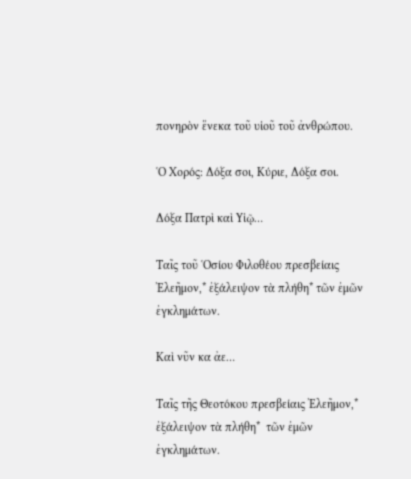πονηρὸν ἕνεκα τοῦ υἱοῦ τοῦ ἀνθρώπου.

῾Ο Χορός: Δόξα σοι, Κύριε, Δόξα σοι.

Δόξα Πατρὶ καὶ Υἱῷ…

Ταῖς τοῦ ῾Οσίου Φιλοθέου πρεσβείαις Ἐλεῆμον,* ἐξάλειψον τὰ πλήθη* τῶν ἐμῶν ἐγκλημάτων.

Καὶ νῦν κα ἀε…

Ταῖς τῆς Θεοτόκου πρεσβείαις Ἐλεῆμον,* ἐξάλειψον τὰ πλήθη*  τῶν ἐμῶν ἐγκλημάτων.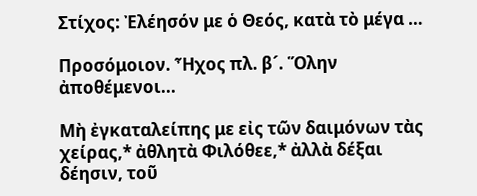Στίχος: Ἐλέησόν με ὁ Θεός, κατὰ τὸ μέγα …

Προσόμοιον. Ἦχος πλ. β´. Ὅλην ἀποθέμενοι...

Μὴ ἐγκαταλείπης με εἰς τῶν δαιμόνων τὰς χείρας,* ἀθλητὰ Φιλόθεε,* ἀλλὰ δέξαι δέησιν, τοῦ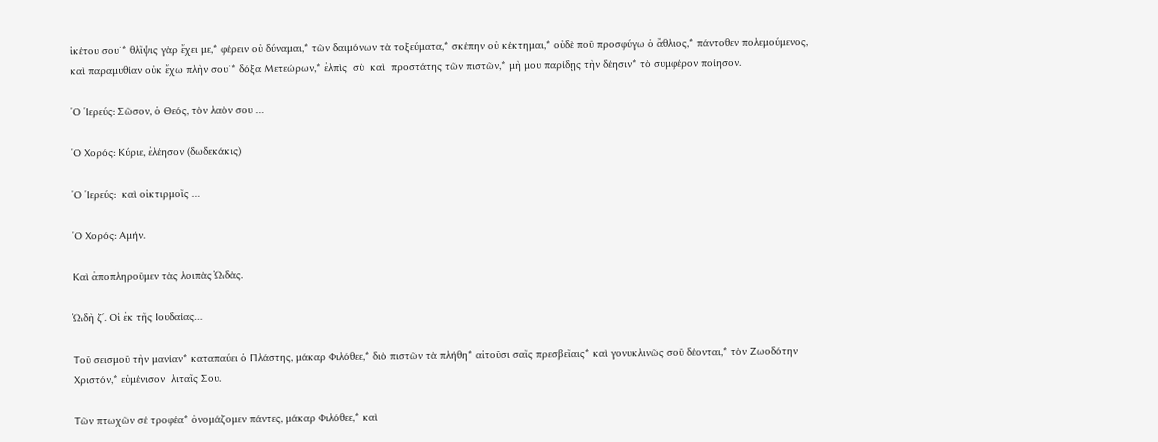ἱκέτου σου˙* θλῖψις γὰρ ἔχει με,* φέρειν οὐ δύναμαι,* τῶν δαιμόνων τὰ τοξεύματα,* σκέπην οὐ κέκτημαι,* οὐδὲ ποῦ προσφύγω ὁ ἄθλιος,* πάντοθεν πολεμούμενος, καὶ παραμυθίαν οὐκ ἔχω πλὴν σου˙* δόξα Μετεώρων,* ἐλπὶς  σὺ  καὶ  προστάτης τῶν πιστῶν,* μὴ μου παρίδῃς τὴν δέησιν* τὸ συμφέρον ποίησον.

῾Ο ῾Ιερεύς: Σῶσον, ὁ Θεός, τὸν λαὸν σου …

῾Ο Χορός: Κύριε, ἐλέησον (δωδεκάκις)

῾Ο ῾Ιερεύς:  καὶ οἰκτιρμοῖς …

῾Ο Χορός: Αμήν.

Καὶ ἀποπληροῦμεν τὰς λοιπὰς ᾨδὰς.

ᾨδὴ ζʹ. Οἱ ἐκ τῆς Ιουδαίας…

Τοῦ σεισμοῦ τὴν μανίαν* καταπαύει ὁ Πλάστης, μάκαρ Φιλόθεε,* διὸ πιστῶν τὰ πλήθη* αἰτοῦσι σαῖς πρεσβεῖαις* καὶ γονυκλινῶς σοῦ δέονται,* τὸν Ζωοδότην  Χριστόν,* εὐμένισον  λιταῖς Σου.

Τῶν πτωχῶν σέ τροφέα* ὀνομάζομεν πάντες, μάκαρ Φιλόθεε,* καὶ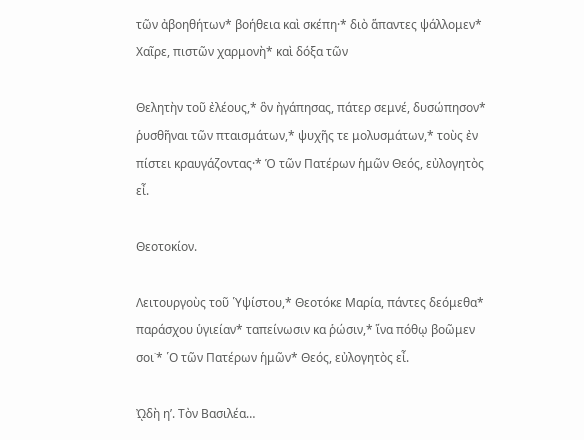τῶν ἀβοηθήτων* βοήθεια καὶ σκέπη·* διὸ ἅπαντες ψάλλομεν* Χαῖρε, πιστῶν χαρμονὴ* καὶ δόξα τῶν

Θελητὴν τοῦ ἐλέους,* ὃν ἠγάπησας, πάτερ σεμνέ, δυσώπησον* ῥυσθῆναι τῶν πταισμάτων,* ψυχῆς τε μολυσμάτων,* τοὺς ἐν πίστει κραυγάζοντας·* Ὁ τῶν Πατέρων ἡμῶν Θεός, εὐλογητὸς εἶ.

Θεοτοκίον.

Λειτουργοὺς τοῦ ῾Υψίστου,* Θεοτόκε Μαρία, πάντες δεόμεθα* παράσχου ὑγιείαν* ταπείνωσιν κα ῥώσιν,* ἵνα πόθῳ βοῶμεν σοι˙* ῾Ο τῶν Πατέρων ἡμῶν* Θεός, εὐλογητὸς εἶ.

ᾨδὴ ηʹ. Τὸν Βασιλέα…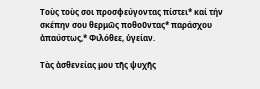Τοὺς τοὺς σοι προσφεύγοντας πίστει* καί τήν σκέπην σου θερμῶς ποθοῦντας* παράσχου ἀπαύστως,* Φιλόθεε, ὑγείαν.

Τὰς ἀσθενείας μου τῆς ψυχῆς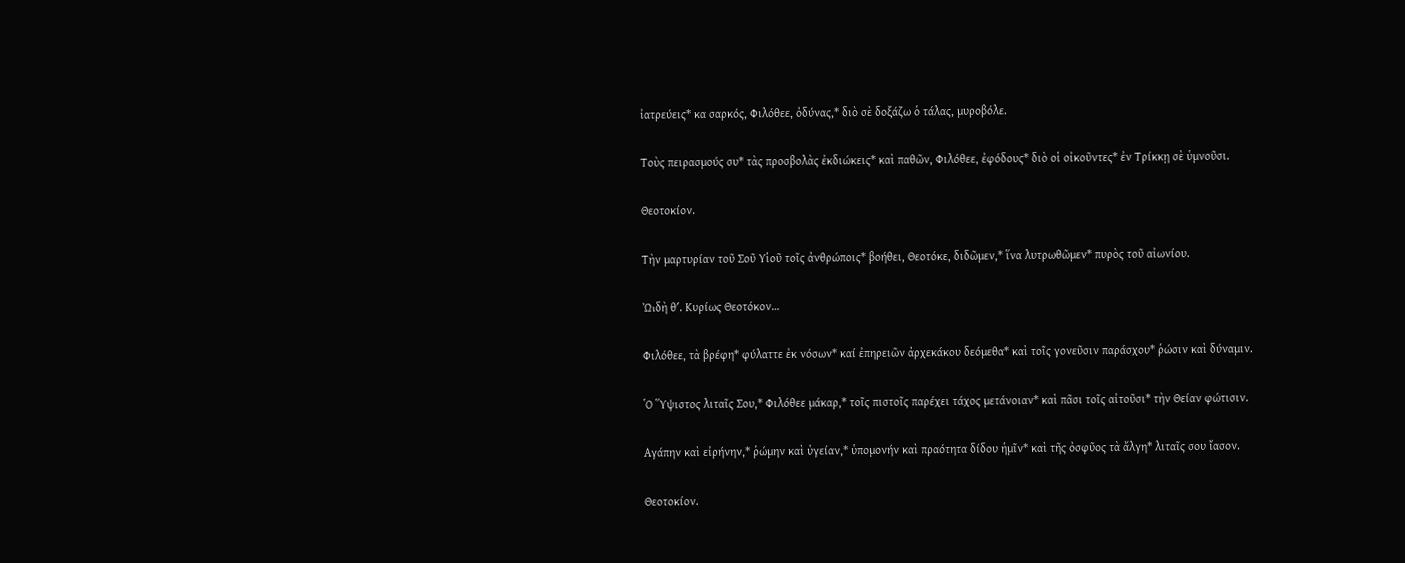ἰατρεύεις* κα σαρκός, Φιλόθεε, ὀδύνας,* διὸ σὲ δοξάζω ὁ τάλας, μυροβόλε.

Τοὺς πειρασμούς συ* τὰς προσβολὰς ἐκδιώκεις* καὶ παθῶν, Φιλόθεε, ἐφόδους* διὸ οἱ οἰκοῦντες* ἐν Τρίκκῃ σὲ ὑμνοῦσι.

Θεοτοκίον.

Τὴν μαρτυρίαν τοῦ Σοῦ Υἱοῦ τοῖς ἀνθρώποις* βοήθει, Θεοτόκε, διδῶμεν,* ἵνα λυτρωθῶμεν* πυρὸς τοῦ αἰωνίου.

ᾨδὴ θʹ. Κυρίως Θεοτόκον…

Φιλόθεε, τὰ βρέφη* φύλαττε ἐκ νόσων* καί ἐπηρειῶν ἀρχεκάκου δεόμεθα* καὶ τοῖς γονεῦσιν παράσχου* ῥώσιν καὶ δύναμιν.

῾Ο ῞Υψιστος λιταῖς Σου,* Φιλόθεε μάκαρ,* τοῖς πιστοῖς παρέχει τάχος μετάνοιαν* καὶ πᾶσι τοῖς αἰτοῦσι* τὴν Θείαν φώτισιν.

Αγάπην καὶ εἰρήνην,* ῥώμην καὶ ὑγείαν,* ὑπομονήν καὶ πραότητα δίδου ἡμῖν* καὶ τῆς ὀσφῦος τὰ ἄλγη* λιταῖς σου ἴασον.

Θεοτοκίον.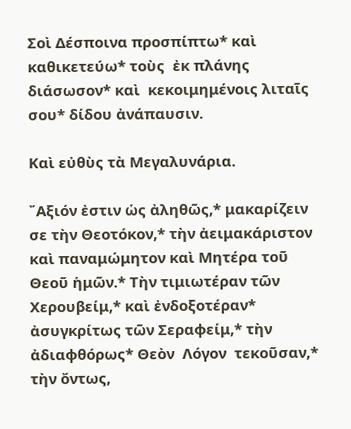Σοὶ Δέσποινα προσπίπτω* καὶ καθικετεύω* τοὺς  ἐκ πλάνης  διάσωσον* καὶ  κεκοιμημένοις λιταῖς σου* δίδου ἀνάπαυσιν.

Καὶ εὐθὺς τὰ Μεγαλυνάρια.

῎Αξιόν ἐστιν ὡς ἀληθῶς,* μακαρίζειν σε τὴν Θεοτόκον,* τὴν ἀειμακάριστον καὶ παναμώμητον καὶ Μητέρα τοῦ Θεοῦ ἡμῶν.* Τὴν τιμιωτέραν τῶν Χερουβείμ,* καὶ ἐνδοξοτέραν* ἀσυγκρίτως τῶν Σεραφείμ,* τὴν  ἀδιαφθόρως* Θεὸν  Λόγον  τεκοῦσαν,* τὴν ὄντως,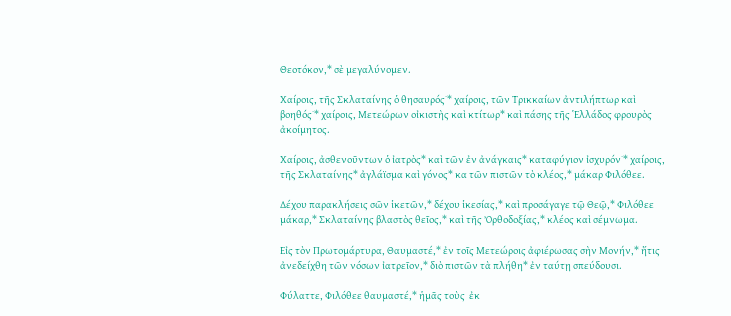Θεοτόκον,* σὲ μεγαλύνομεν.

Χαίροις, τῆς Σκλαταίνης ὁ θησαυρός˙* χαίροις, τῶν Τρικκαίων ἀντιλήπτωρ καὶ βοηθός˙* χαίροις, Μετεώρων οἰκιστὴς καὶ κτίτωρ* καὶ πάσης τῆς ῾Ελλάδος φρουρὸς ἀκοίμητος.

Χαίροις, ἀσθενοῦντων ὁ ἰατρὸς* καὶ τῶν ἐν ἀνάγκαις* καταφύγιον ἰσχυρόν˙* χαίροις, τῆς Σκλαταίνης* ἀγλάϊσμα καὶ γόνος* κα τῶν πιστῶν τὸ κλέος,* μάκαρ Φιλόθεε.

Δέχου παρακλήσεις σῶν ἱκετῶν,* δέχου ἱκεσίας,* καὶ προσάγαγε τῷ Θεῷ,* Φιλόθεε μάκαρ,* Σκλαταίνης βλαστὸς θεῖος,* καὶ τῆς Ὀρθοδοξίας,* κλέος καὶ σέμνωμα.

Εἰς τὸν Πρωτομάρτυρα, Θαυμαστέ,* ἐν τοῖς Μετεώροις ἀφιέρωσας σὴν Μονήν,* ἥτις ἀνεδείχθη τῶν νόσων ἰατρεῖον,* διὸ πιστῶν τὰ πλήθη* ἐν ταύτῃ σπεύδουσι.

Φύλαττε, Φιλόθεε θαυμαστέ,* ἡμᾶς τοὺς  ἐκ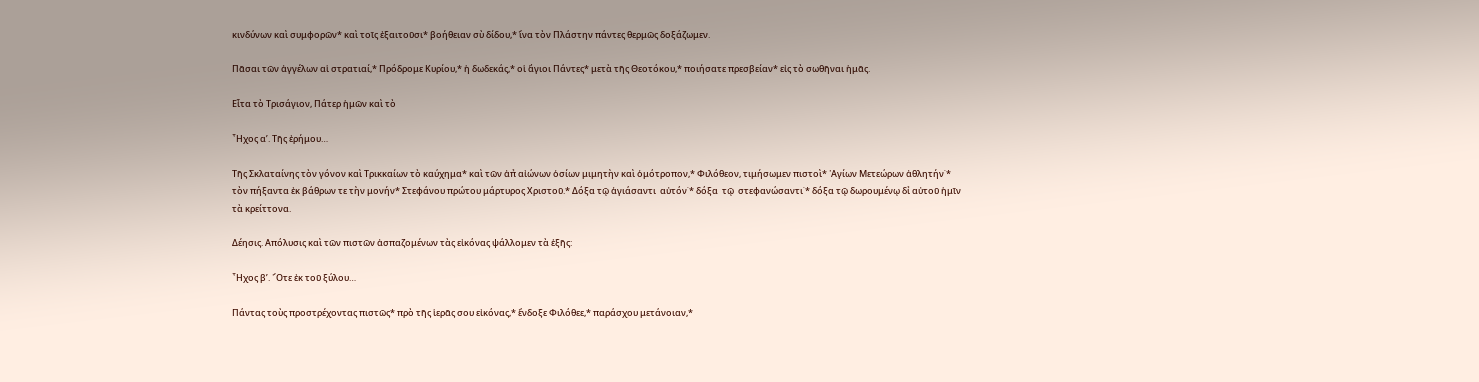κινδύνων καὶ συμφορῶν* καὶ τοῖς ἐξαιτοῦσι* βοήθειαν σὺ δίδου,* ἵνα τὸν Πλάστην πάντες θερμῶς δοξάζωμεν.

Πᾶσαι τῶν ἀγγέλων αἱ στρατιαί,* Πρόδρομε Κυρίου,* ἡ δωδεκάς,* οἱ ἅγιοι Πάντες* μετὰ τῆς Θεοτόκου,* ποιήσατε πρεσβείαν* εἰς τὸ σωθῆναι ἡμᾶς.

Εἶτα τὸ Τρισάγιον, Πάτερ ἡμῶν καὶ τὸ

῏Ηχος α’. Τῆς ἐρήμου…

Τῆς Σκλαταίνης τὸν γόνον καὶ Τρικκαίων τὸ καύχημα* καὶ τῶν ἀπ̉ αἰώνων ὁσίων μιμητὴν καὶ ὁμότροπον,* Φιλόθεον, τιμήσωμεν πιστοὶ* ῾Αγίων Μετεώρων ἀθλητήν˙* τὸν πήξαντα ἐκ βάθρων τε τὴν μονήν* Στεφάνου πρώτου μάρτυρος Χριστοῦ.* Δόξα τῷ ἁγιάσαντι  αὐτόν˙* δόξα  τῷ  στεφανώσαντι˙* δόξα τῷ δωρουμένῳ δι̉ αὐτοῦ ἡμῖν τὰ κρείττονα.

Δέησις. Απόλυσις καὶ τῶν πιστῶν ἀσπαζομένων τὰς εἰκόνας ψάλλομεν τὰ ἑξῆς:

῏Ηχος β’. ῞Οτε ἐκ τοῦ ξύλου…

Πάντας τοὺς προστρέχοντας πιστῶς* πρὸ τῆς ἱερᾶς σου εἰκόνας,* ἔνδοξε Φιλόθεε,* παράσχου μετάνοιαν,*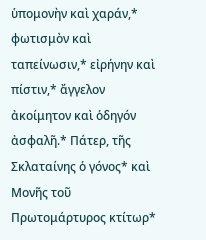ὑπομονὴν καὶ χαράν,* φωτισμὸν καὶ ταπείνωσιν,* εἰρήνην καὶ πίστιν,* ἄγγελον ἀκοίμητον καὶ ὁδηγόν ἀσφαλῆ.* Πάτερ, τῆς Σκλαταίνης ὁ γόνος* καὶ Μονῆς τοῦ Πρωτομάρτυρος κτίτωρ*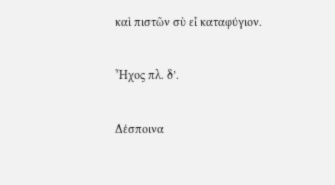καὶ πιστῶν σὺ εἶ καταφύγιον.

῏Ηχος πλ. δ’.

Δέσποινα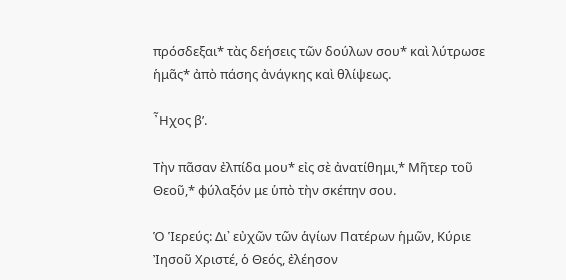πρόσδεξαι* τὰς δεήσεις τῶν δούλων σου* καὶ λύτρωσε ἡμᾶς* ἀπὸ πάσης ἀνάγκης καὶ θλίψεως.

῏Ηχος β’.

Τὴν πᾶσαν ἐλπίδα μου* εἰς σὲ ἀνατίθημι,* Μῆτερ τοῦ Θεοῦ,* φύλαξόν με ὑπὸ τὴν σκέπην σου.

Ὁ Ἱερεύς: Δι᾿ εὐχῶν τῶν ἁγίων Πατέρων ἡμῶν, Κύριε Ἰησοῦ Χριστέ, ὁ Θεός, ἐλέησον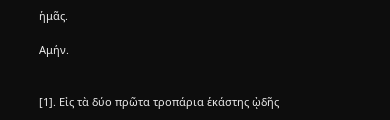ἡμᾶς.

Αμήν.


[1]. Εἰς τὰ δύο πρῶτα τροπάρια ἑκάστης ᾠδῆς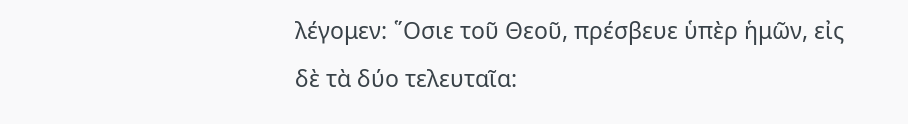λέγομεν: ῞Οσιε τοῦ Θεοῦ, πρέσβευε ὑπὲρ ἡμῶν, εἰς δὲ τὰ δύο τελευταῖα: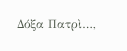Δόξα Πατρὶ…,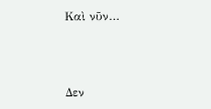Καὶ νῦν…



Δεν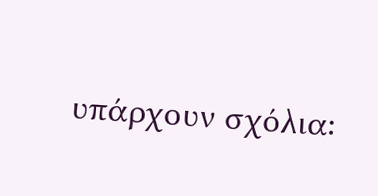υπάρχουν σχόλια: